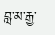བླ་མ་རྒྱ་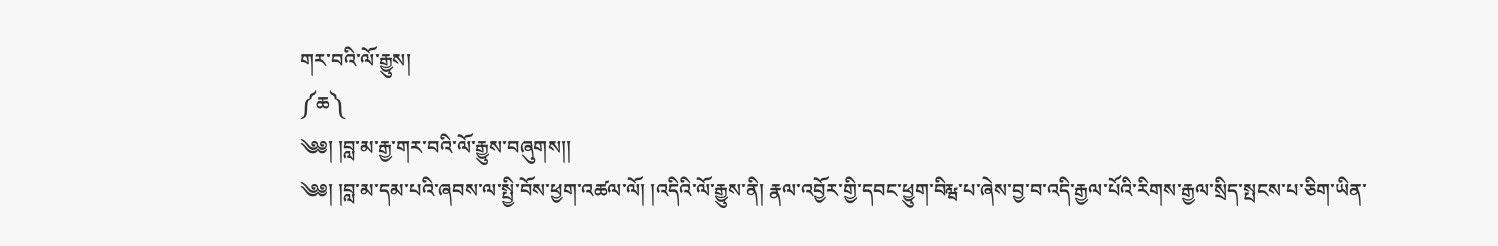གར་བའི་ལོ་རྒྱུས།
༼ཆ༽
༄༅། །བླ་མ་རྒྱ་གར་བའི་ལོ་རྒྱུས་བཞུགས།།
༄༅། །བླ་མ་དམ་པའི་ཞབས་ལ་སྤྱི་བོས་ཕྱག་འཚལ་ལོ། །འདིའི་ལོ་རྒྱུས་ནི། རྣལ་འབྱོར་གྱི་དབང་ཕྱུག་བིརྺ་པ་ཞེས་བྱ་བ་འདི་རྒྱལ་པོའི་རིགས་རྒྱལ་སྲིད་སྤངས་པ་ཅིག་ཡིན་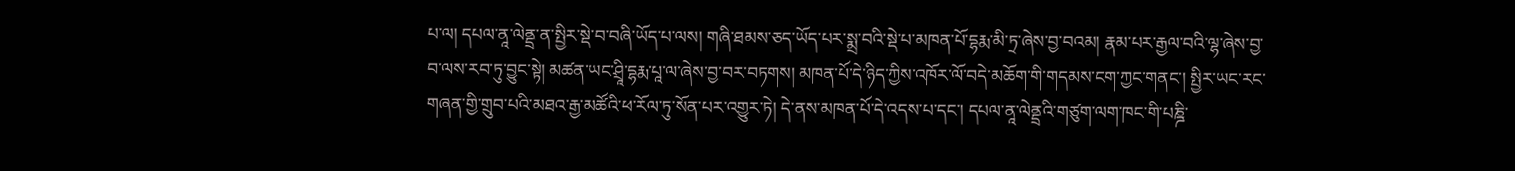པ་ལ། དཔལ་ནཱ་ལེནྡྲ་ན་སྤྱིར་སྡེ་བ་བཞི་ཡོད་པ་ལས། གཞི་ཐམས་ཅད་ཡོད་པར་སྨྲ་བའི་སྡེ་པ་མཁན་པོ་དྷརྨ་མི་ཏྲ་ཞེས་བྱ་བའམ། རྣམ་པར་རྒྱལ་བའི་ལྷ་ཞེས་བྱ་བ་ལས་རབ་ཏུ་བྱུང་སྟེ། མཚན་ཡང་ཤྲཱི་དྷརྨ་པཱ་ལ་ཞེས་བྱ་བར་བཏགས། མཁན་པོ་དེ་ཉིད་ཀྱིས་འཁོར་ལོ་བདེ་མཆོག་གི་གདམས་ངག་ཀྱང་གནང་། སྤྱིར་ཡང་རང་གཞན་གྱི་གྲུབ་པའི་མཐའ་རྒྱ་མཚོའི་ཕ་རོལ་ཏུ་སོན་པར་འགྱུར་ཏེ། དེ་ནས་མཁན་པོ་དེ་འདས་པ་དང་། དཔལ་ནཱ་ལེནྡྲའི་གཙུག་ལག་ཁང་གི་པཎྜི་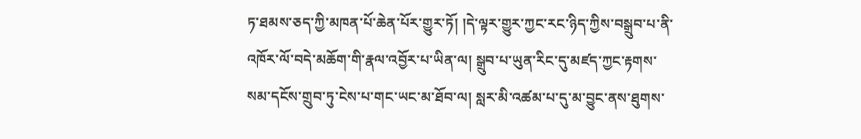ཏ་ཐམས་ཅད་ཀྱི་མཁན་པོ་ཆེན་པོར་གྱུར་ཏོ། །དེ་ལྟར་གྱུར་ཀྱང་རང་ཉིད་ཀྱིས་བསྒྲུབ་པ་ནི་འཁོར་ལོ་བདེ་མཆོག་གི་རྣལ་འབྱོར་པ་ཡིན་ལ། སྒྲུབ་པ་ཡུན་རིང་དུ་མཛད་ཀྱང་རྟགས་སམ་དངོས་གྲུབ་ཏུ་ངེས་པ་གང་ཡང་མ་ཐོབ་ལ། སླར་མི་འཚམ་པ་དུ་མ་བྱུང་ནས་ཐུགས་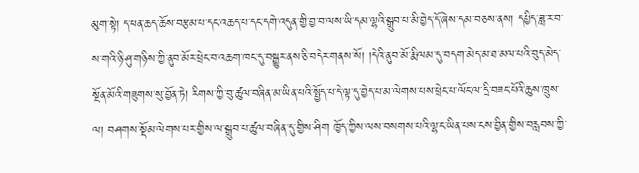མུག་སྟེ། ད་ཕན་ཆད་ཆོས་བརྩམ་པ་དང་འཆད་པ་དང་དགེ་འདུན་གྱི་བྱ་བ་ལས་ཡི་དམ་ལྷའི་སྒྲུབ་པ་མི་བྱེད་དོ་ཞེས་དམ་བཅས་ནས། དཔྱིད་ཟླ་ར་བ་ས་གའི་ཉི་ཤུ་གཉིས་ཀྱི་ནུབ་མོར་ཕྲེང་བ་འཆག་ཁང་དུ་བསྒྱུར་ནས་ཅི་བདེར་གནས་སོ། །དེའི་ནུབ་མོ་རྨི་ལམ་དུ་བདག་མེད་མ་ཐ་མལ་པའི་བུད་མེད་སྔོན་མོའི་གཟུགས་སུ་བྱོན་ཏེ། རིགས་ཀྱི་བུ་ཚུལ་བཞིན་མ་ཡིན་པའི་སྤྱོད་པ་དེ་ལྟ་དུ་བྱེད་པ་མ་ལེགས་པས་ཕྲེང་པ་ལོང་ལ་དྲི་བཟང་པོའི་ཆུས་ཁྲུས་ལ། བཤགས་སྡོམ་ལེགས་པར་གྱིས་ལ་སྒྲུབ་པ་ཚུལ་བཞིན་དུ་གྱིས་ཤིག ཁྱོད་ཀྱིས་ལས་བསགས་པའི་ལྷ་ང་ཡིན་པས་ངས་བྱིན་གྱིས་བརླབས་ཀྱི་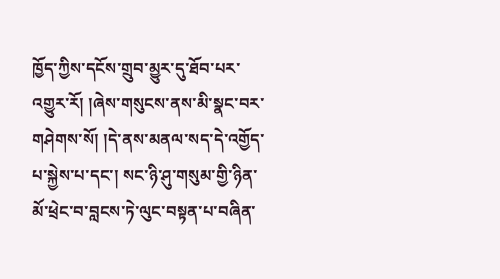ཁྱོད་ཀྱིས་དངོས་གྲུབ་མྱུར་དུ་ཐོབ་པར་འགྱུར་རོ། །ཞེས་གསུངས་ནས་མི་སྣང་བར་གཤེགས་སོ། །དེ་ནས་མནལ་སད་དེ་འགྱོད་པ་སྐྱེས་པ་དང་། སང་ཉི་ཤུ་གསུམ་གྱི་ཉིན་མོ་ཕྲེང་བ་བླངས་ཏེ་ལུང་བསྟན་པ་བཞིན་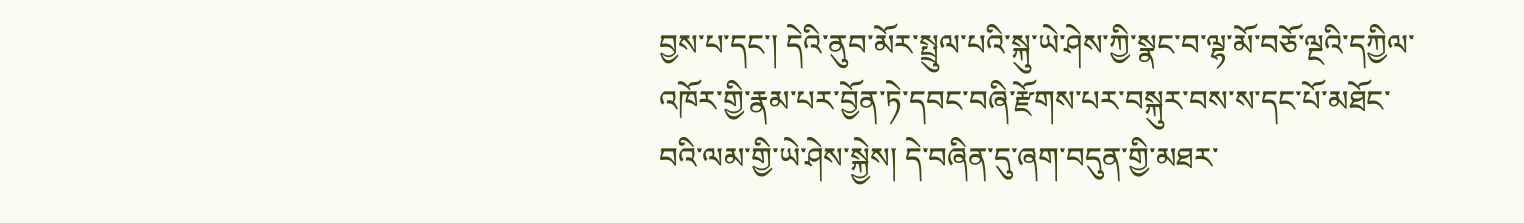བྱས་པ་དང་། དེའི་ནུབ་མོར་སྤྲུལ་པའི་སྐུ་ཡེ་ཤེས་ཀྱི་སྣང་བ་ལྷ་མོ་བཅོ་ལྔའི་དཀྱིལ་འཁོར་གྱི་རྣམ་པར་བྱོན་ཏེ་དབང་བཞི་རྫོགས་པར་བསྐུར་བས་ས་དང་པོ་མཐོང་བའི་ལམ་གྱི་ཡེ་ཤེས་སྐྱེས། དེ་བཞིན་དུ་ཞག་བདུན་གྱི་མཐར་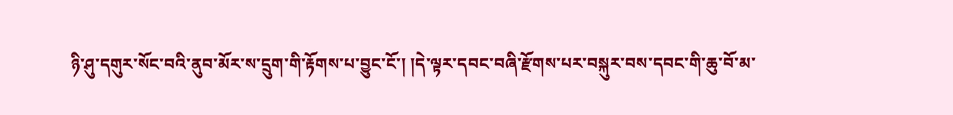ཉི་ཤུ་དགུར་སོང་བའི་ནུབ་མོར་ས་དྲུག་གི་རྟོགས་པ་བྱུང་ངོ་། །དེ་ལྟར་དབང་བཞི་རྫོགས་པར་བསྐུར་བས་དབང་གི་ཆུ་བོ་མ་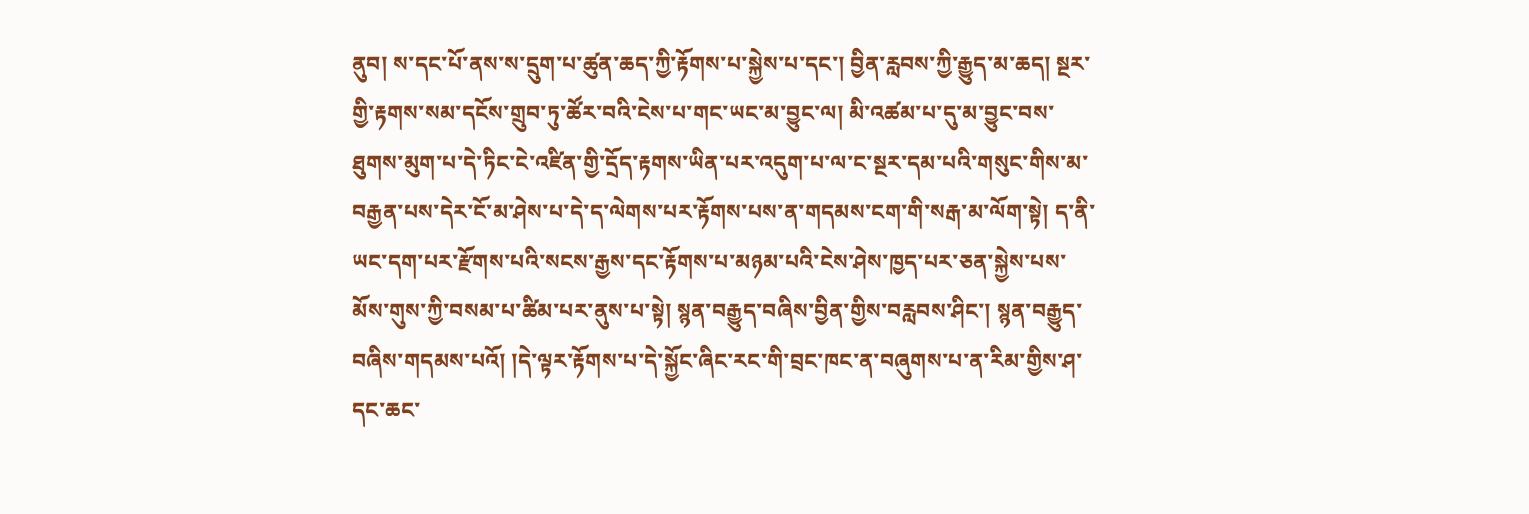ནུབ། ས་དང་པོ་ནས་ས་དྲུག་པ་ཚུན་ཆད་ཀྱི་རྟོགས་པ་སྐྱེས་པ་དང་། བྱིན་རླབས་ཀྱི་རྒྱུད་མ་ཆད། སྔར་གྱི་རྟགས་སམ་དངོས་གྲུབ་ཏུ་ཚོར་བའི་ངེས་པ་གང་ཡང་མ་བྱུང་ལ། མི་འཚམ་པ་དུ་མ་བྱུང་བས་ཐུགས་མུག་པ་དེ་ཏིང་ངེ་འཛིན་གྱི་དྲོད་རྟགས་ཡིན་པར་འདུག་པ་ལ་ང་སྔར་དམ་པའི་གསུང་གིས་མ་བརྒྱན་པས་དེར་ངོ་མ་ཤེས་པ་དེ་ད་ལེགས་པར་རྟོགས་པས་ན་གདམས་ངག་གི་སརྒ་མ་ལོག་སྟེ། ད་ནི་ཡང་དག་པར་རྫོགས་པའི་སངས་རྒྱས་དང་རྟོགས་པ་མཉམ་པའི་ངེས་ཤེས་ཁྱད་པར་ཅན་སྐྱེས་པས་མོས་གུས་ཀྱི་བསམ་པ་ཚིམ་པར་ནུས་པ་སྟེ། སྙན་བརྒྱུད་བཞིས་བྱིན་གྱིས་བརླབས་ཤིང་། སྙན་བརྒྱུད་བཞིས་གདམས་པའོ། །དེ་ལྟར་རྟོགས་པ་དེ་སྐྱོང་ཞིང་རང་གི་བྲང་ཁང་ན་བཞུགས་པ་ན་རིམ་གྱིས་ཤ་དང་ཆང་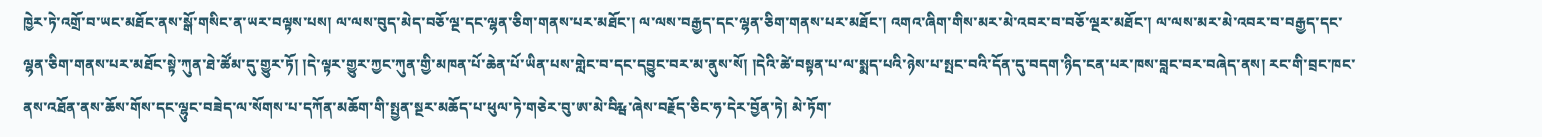ཁྱེར་ཏེ་འགྲོ་བ་ཡང་མཐོང་ནས་སྒོ་གསིང་ན་ཡར་བལྟས་པས། ལ་ལས་བུད་མེད་བཅོ་ལྔ་དང་ལྷན་ཅིག་གནས་པར་མཐོང་། ལ་ལས་བརྒྱད་དང་ལྷན་ཅིག་གནས་པར་མཐོང་། འགའ་ཞིག་གིས་མར་མེ་འབར་བ་བཅོ་ལྔར་མཐོང་། ལ་ལས་མར་མེ་འབར་བ་བརྒྱད་དང་ལྷན་ཅིག་གནས་པར་མཐོང་སྟེ་ཀུན་ཐེ་ཚོམ་དུ་གྱུར་ཏོ། །དེ་ལྟར་གྱུར་ཀྱང་ཀུན་གྱི་མཁན་པོ་ཆེན་པོ་ཡིན་པས་གླེང་བ་དང་དབྱུང་བར་མ་ནུས་སོ། །དེའི་ཚེ་བསྟན་པ་ལ་སྨད་པའི་ཉེས་པ་སྤང་བའི་དོན་དུ་བདག་ཉིད་ངན་པར་ཁས་བླང་བར་བཞེད་ནས། རང་གི་བྲང་ཁང་ནས་འཐོན་ནས་ཆོས་གོས་དང་ལྷུང་བཟེད་ལ་སོགས་པ་དཀོན་མཆོག་གི་སྤྱན་སྔར་མཆོད་པ་ཕུལ་ཏེ་གཅེར་བུ་ཨ་མེ་བིརྺ་ཞེས་བརྗོད་ཅིང་ཧ་དེར་བྱོན་ཏེ། མེ་ཏོག་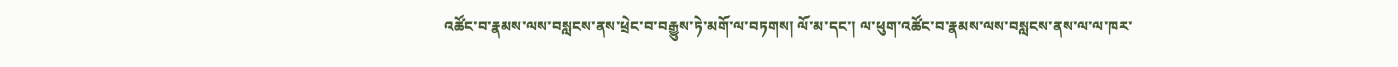འཚོང་བ་རྣམས་ལས་བསླངས་ནས་ཕྲེང་བ་བརྒྱུས་ཏེ་མགོ་ལ་བཏགས། ལོ་མ་དང་། ལ་ཕུག་འཚོང་བ་རྣམས་ལས་བསླངས་ནས་ལ་ལ་ཁར་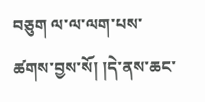བཅུག ལ་ལ་ལག་པས་ཚགས་བྱས་སོ། །དེ་ནས་ཆང་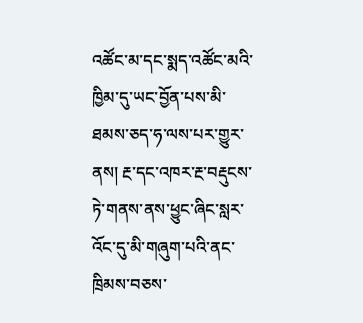འཚོང་མ་དང་སྨད་འཚོང་མའི་ཁྱིམ་དུ་ཡང་བྱོན་པས་མི་ཐམས་ཅད་ཧ་ལས་པར་གྱུར་ནས། རྔ་དང་འཁར་རྔ་བརྡུངས་ཏེ་གནས་ནས་ཕྱུང་ཞིང་སླར་འོང་དུ་མི་གཞུག་པའི་ནང་ཁྲིམས་བཅས་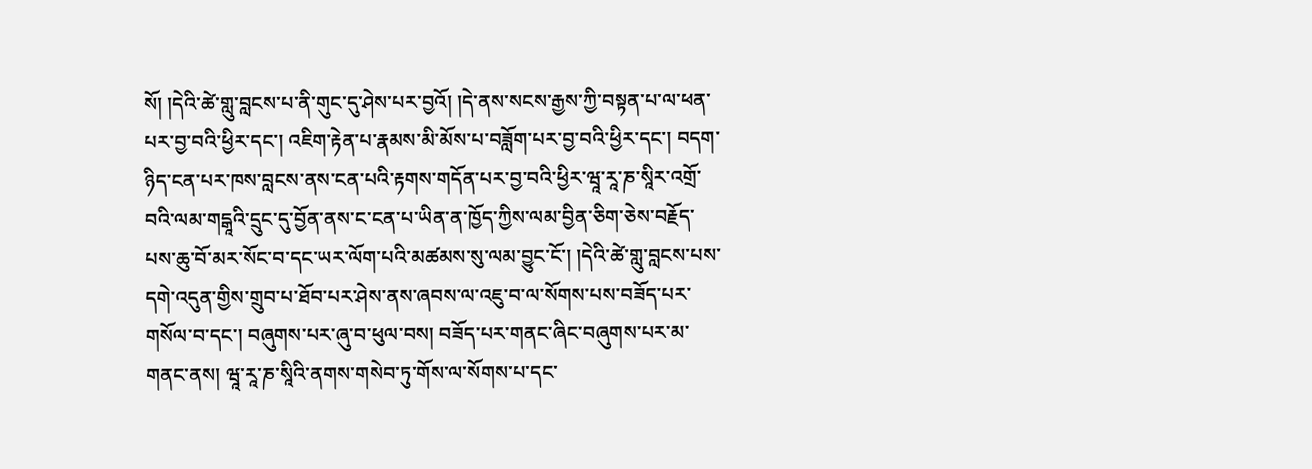སོ། །དེའི་ཚེ་གླུ་བླངས་པ་ནི་གུང་དུ་ཤེས་པར་བྱའོ། །དེ་ནས་སངས་རྒྱས་ཀྱི་བསྟན་པ་ལ་ཕན་པར་བྱ་བའི་ཕྱིར་དང་། འཇིག་རྟེན་པ་རྣམས་མི་མོས་པ་བཟློག་པར་བྱ་བའི་ཕྱིར་དང་། བདག་ཉིད་ངན་པར་ཁས་བླངས་ནས་ངན་པའི་རྟགས་གདོན་པར་བྱ་བའི་ཕྱིར་ཝཱ་རཱ་ཎ་སཱིར་འགྲོ་བའི་ལམ་གདྒཱའི་དྲུང་དུ་བྱོན་ནས་ང་ངན་པ་ཡིན་ན་ཁྱོད་ཀྱིས་ལམ་བྱིན་ཅིག་ཅེས་བརྗོད་པས་ཆུ་བོ་མར་སོང་བ་དང་ཡར་ལོག་པའི་མཚམས་སུ་ལམ་བྱུང་ངོ་། །དེའི་ཚེ་གླུ་བླངས་པས་དགེ་འདུན་གྱིས་གྲུབ་པ་ཐོབ་པར་ཤེས་ནས་ཞབས་ལ་འཇུ་བ་ལ་སོགས་པས་བཟོད་པར་གསོལ་བ་དང་། བཞུགས་པར་ཞུ་བ་ཕུལ་བས། བཟོད་པར་གནང་ཞིང་བཞུགས་པར་མ་གནང་ནས། ཝཱ་རཱ་ཎ་སཱིའི་ནགས་གསེབ་ཏུ་གོས་ལ་སོགས་པ་དང་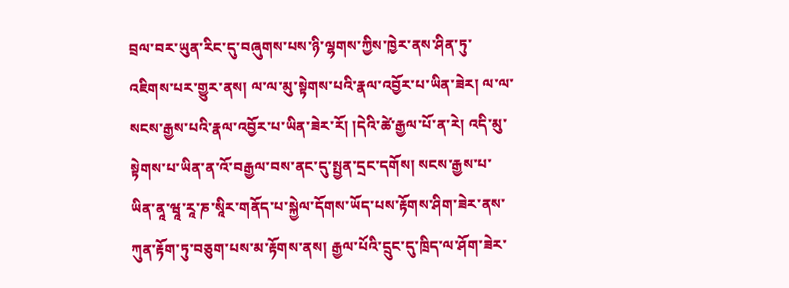བྲལ་བར་ཡུན་རིང་དུ་བཞུགས་པས་ཉི་ལྷགས་ཀྱིས་ཁྱེར་ནས་ཤིན་ཏུ་འཇིགས་པར་གྱུར་ནས། ལ་ལ་མུ་སྟེགས་པའི་རྣལ་འབྱོར་པ་ཡིན་ཟེར། ལ་ལ་སངས་རྒྱས་པའི་རྣལ་འབྱོར་པ་ཡིན་ཟེར་རོ། །དེའི་ཚེ་རྒྱལ་པོ་ན་རེ། འདི་མུ་སྟེགས་པ་ཡིན་ན་འོ་བརྒྱལ་བས་ནང་དུ་སྤྱན་དྲང་དགོས། སངས་རྒྱས་པ་ཡིན་ནཱ་ཝཱ་རཱ་ཎ་སཱིར་གནོད་པ་སྐྱེལ་དོགས་ཡོད་པས་རྟོགས་ཤིག་ཟེར་ནས་ཀུན་རྟོག་ཏུ་བཅུག་པས་མ་རྟོགས་ནས། རྒྱལ་པོའི་དྲུང་དུ་ཁྲིད་ལ་ཤོག་ཟེར་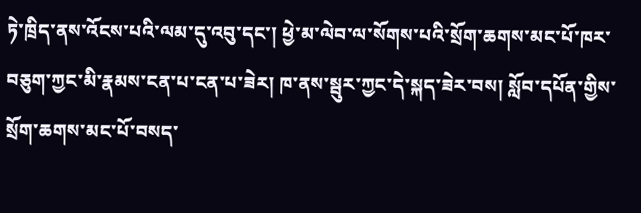ཏེ་ཁྲིད་ནས་འོངས་པའི་ལམ་དུ་འབུ་དང་། ཕྱེ་མ་ལེབ་ལ་སོགས་པའི་སྲོག་ཆགས་མང་པོ་ཁར་བཅུག་ཀྱང་མི་རྣམས་ངན་པ་ངན་པ་ཟེར། ཁ་ནས་སྦུར་ཀྱང་དེ་སྐད་ཟེར་བས། སློབ་དཔོན་གྱིས་སྲོག་ཆགས་མང་པོ་བསད་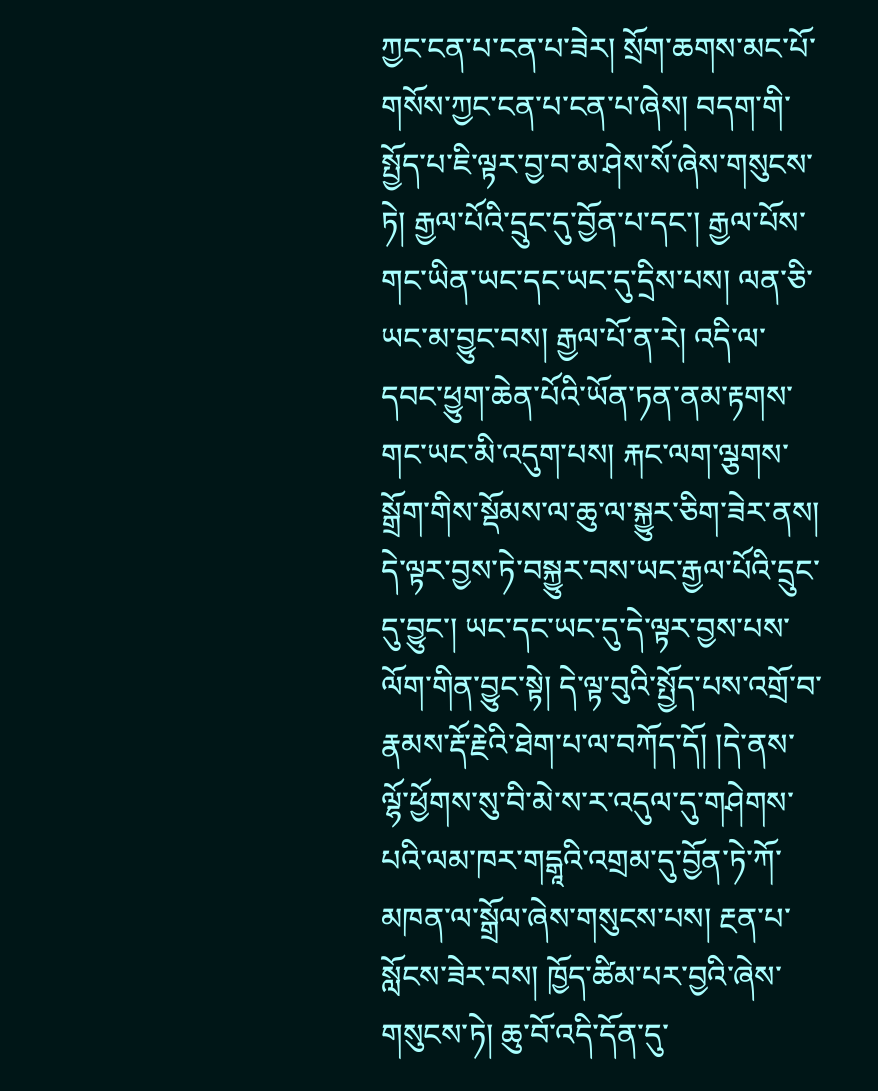ཀྱང་ངན་པ་ངན་པ་ཟེར། སྲོག་ཆགས་མང་པོ་གསོས་ཀྱང་ངན་པ་ངན་པ་ཞེས། བདག་གི་སྤྱོད་པ་ཇི་ལྟར་བྱ་བ་མ་ཤེས་སོ་ཞེས་གསུངས་ཏེ། རྒྱལ་པོའི་དྲུང་དུ་བྱོན་པ་དང་། རྒྱལ་པོས་གང་ཡིན་ཡང་དང་ཡང་དུ་དྲིས་པས། ལན་ཅི་ཡང་མ་བྱུང་བས། རྒྱལ་པོ་ན་རེ། འདི་ལ་དབང་ཕྱུག་ཆེན་པོའི་ཡོན་ཏན་ནམ་རྟགས་གང་ཡང་མི་འདུག་པས། རྐང་ལག་ལྕགས་སྒྲོག་གིས་སྡོམས་ལ་ཆུ་ལ་སྐྱུར་ཅིག་ཟེར་ནས། དེ་ལྟར་བྱས་ཏེ་བསྐྱུར་བས་ཡང་རྒྱལ་པོའི་དྲུང་དུ་བྱུང་། ཡང་དང་ཡང་དུ་དེ་ལྟར་བྱས་པས་ལོག་གིན་བྱུང་སྟེ། དེ་ལྟ་བུའི་སྤྱོད་པས་འགྲོ་བ་རྣམས་རྡོ་རྗེའི་ཐེག་པ་ལ་བཀོད་དོ། །དེ་ནས་ལྷོ་ཕྱོགས་སུ་བི་མེ་ས་ར་འདུལ་དུ་གཤེགས་པའི་ལམ་ཁར་གདྒཱའི་འགྲམ་དུ་བྱོན་ཏེ་ཀོ་མཁན་ལ་སྒྲོལ་ཞེས་གསུངས་པས། རྔན་པ་སློངས་ཟེར་བས། ཁྱོད་ཚིམ་པར་བྱའི་ཞེས་གསུངས་ཏེ། ཆུ་བོ་འདི་དོན་དུ་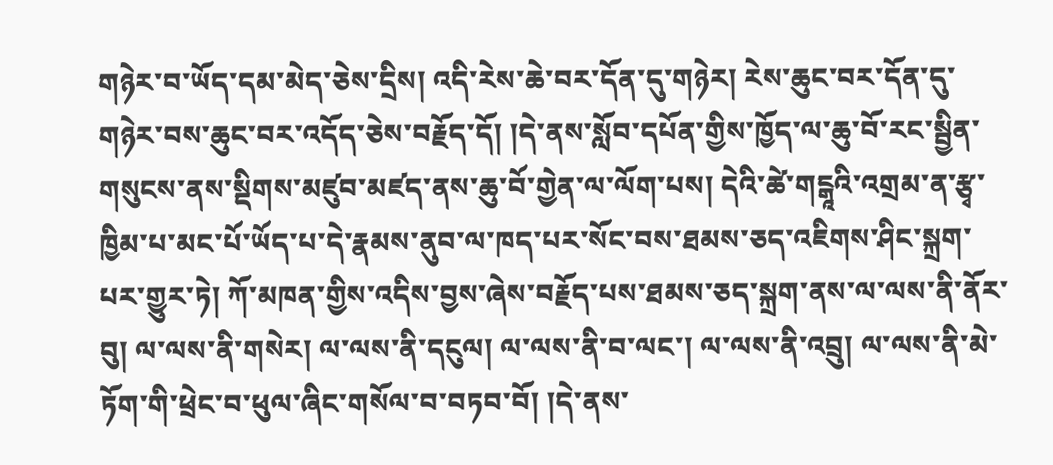གཉེར་བ་ཡོད་དམ་མེད་ཅེས་དྲིས། འདི་རེས་ཆེ་བར་དོན་དུ་གཉེར། རེས་ཆུང་བར་དོན་དུ་གཉེར་བས་ཆུང་བར་འདོད་ཅེས་བརྗོད་དོ། །དེ་ནས་སློབ་དཔོན་གྱིས་ཁྱོད་ལ་ཆུ་བོ་རང་སྦྱིན་གསུངས་ནས་སྡིགས་མཛུབ་མཛད་ནས་ཆུ་བོ་གྱེན་ལ་ལོག་པས། དེའི་ཚེ་གངྒཱའི་འགྲམ་ན་རྩྭ་ཁྱིམ་པ་མང་པོ་ཡོད་པ་དེ་རྣམས་ནུབ་ལ་ཁད་པར་སོང་བས་ཐམས་ཅད་འཇིགས་ཤིང་སྐྲག་པར་གྱུར་ཏེ། ཀོ་མཁན་གྱིས་འདིས་བྱས་ཞེས་བརྗོད་པས་ཐམས་ཅད་སྐྲག་ནས་ལ་ལས་ནི་ནོར་བུ། ལ་ལས་ནི་གསེར། ལ་ལས་ནི་དངུལ། ལ་ལས་ནི་བ་ལང་། ལ་ལས་ནི་འབྲུ། ལ་ལས་ནི་མེ་ཏོག་གི་ཕྲེང་བ་ཕུལ་ཞིང་གསོལ་བ་བཏབ་བོ། །དེ་ནས་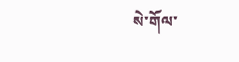སེ་གོལ་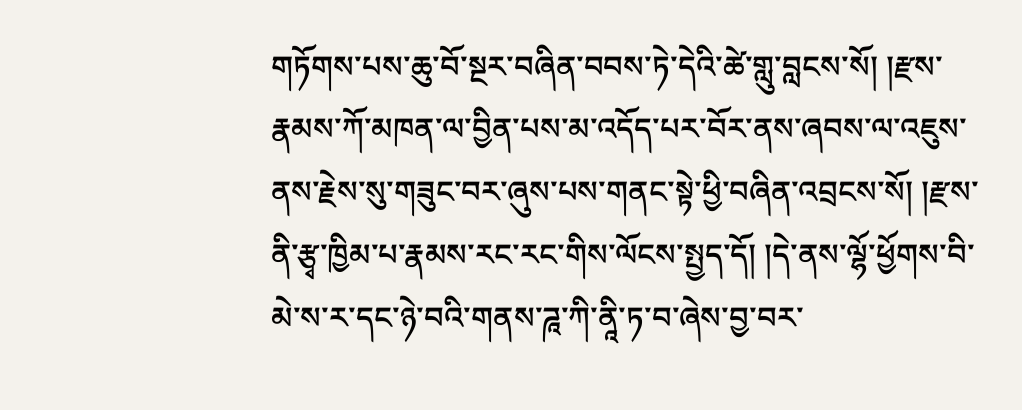གཏོགས་པས་ཆུ་བོ་སྔར་བཞིན་བབས་ཏེ་དེའི་ཚེ་གླུ་བླངས་སོ། །རྫས་རྣམས་ཀོ་མཁན་ལ་བྱིན་པས་མ་འདོད་པར་བོར་ནས་ཞབས་ལ་འཇུས་ནས་རྗེས་སུ་གཟུང་བར་ཞུས་པས་གནང་སྟེ་ཕྱི་བཞིན་འབྲངས་སོ། །རྫས་ནི་རྩྭ་ཁྱིམ་པ་རྣམས་རང་རང་གིས་ལོངས་སྤྱད་དོ། །དེ་ནས་ལྷོ་ཕྱོགས་བི་མེ་ས་ར་དང་ཉེ་བའི་གནས་ཌཱ་ཀི་ནཱི་ཏ་བ་ཞེས་བྱ་བར་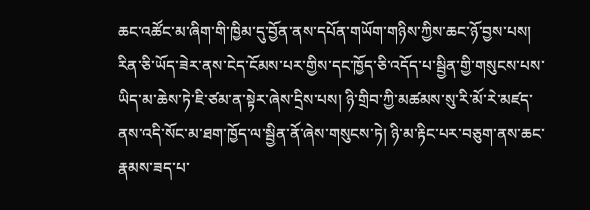ཆང་འཚོང་མ་ཞིག་གི་ཁྱིམ་དུ་བྱོན་ནས་དཔོན་གཡོག་གཉིས་ཀྱིས་ཆང་ཉོ་བྱས་པས། རིན་ཅི་ཡོད་ཟེར་ནས་ངེད་ངོམས་པར་གྱིས་དང་ཁྱོད་ཅི་འདོད་པ་སྦྱིན་གྱི་གསུངས་པས་ཡིད་མ་ཆེས་ཏེ་ཇི་ཙམ་ན་སྟེར་ཞེས་དྲིས་པས། ཉི་གྲིབ་ཀྱི་མཚམས་སུ་རི་མོ་རེ་མཛད་ནས་འདི་སོང་མ་ཐག་ཁྱོད་ལ་སྦྱིན་ནོ་ཞེས་གསུངས་ཏེ། ཉི་མ་རྟིང་པར་བཅུག་ནས་ཆང་རྣམས་ཟད་པ་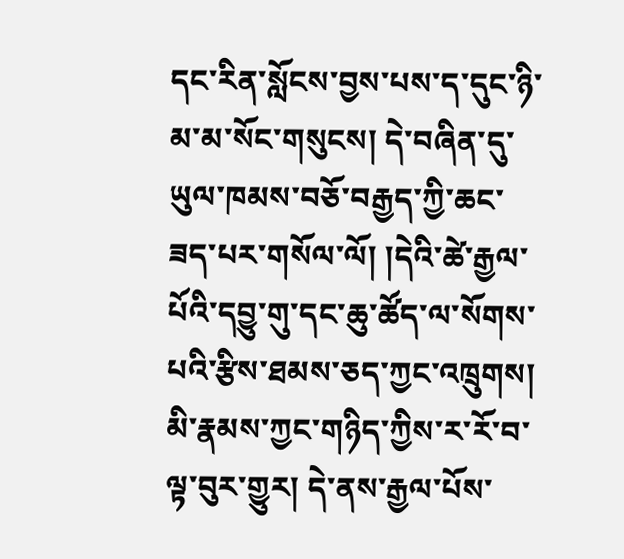དང་རིན་སློངས་བྱས་པས་ད་དུང་ཉི་མ་མ་སོང་གསུངས། དེ་བཞིན་དུ་ཡུལ་ཁམས་བཅོ་བརྒྱད་ཀྱི་ཆང་ཟད་པར་གསོལ་ལོ། །དེའི་ཚེ་རྒྱལ་པོའི་དབྱུ་གུ་དང་ཆུ་ཚོད་ལ་སོགས་པའི་རྩིས་ཐམས་ཅད་ཀྱང་འཁྲུགས། མི་རྣམས་ཀྱང་གཉིད་ཀྱིས་ར་རོ་བ་ལྟ་བུར་གྱུར། དེ་ནས་རྒྱལ་པོས་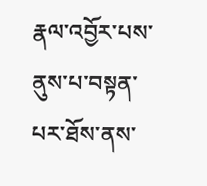རྣལ་འབྱོར་པས་ནུས་པ་བསྟན་པར་ཐོས་ནས་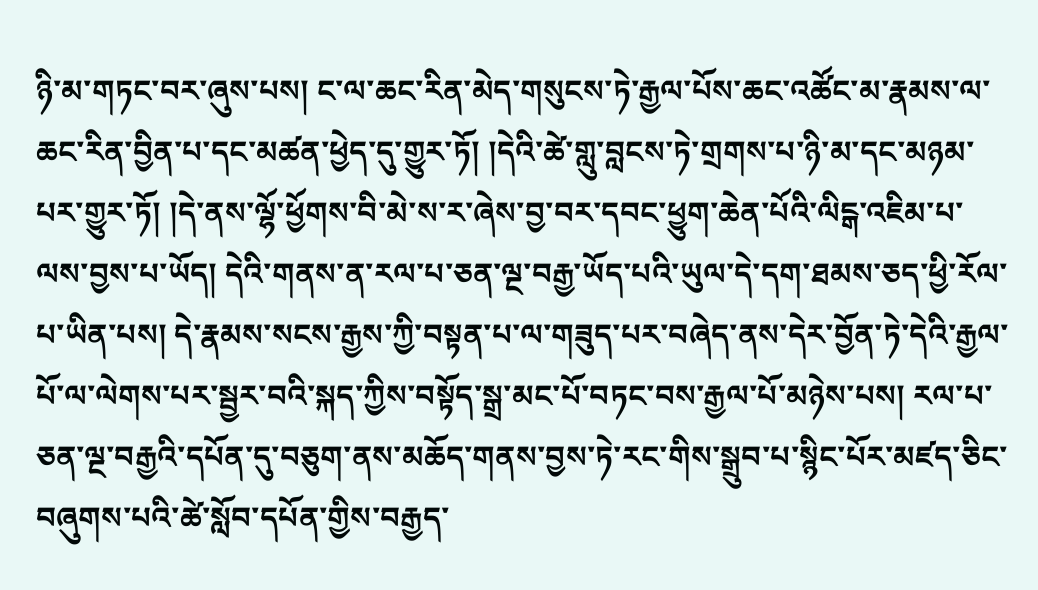ཉི་མ་གཏང་བར་ཞུས་པས། ང་ལ་ཆང་རིན་མེད་གསུངས་ཏེ་རྒྱལ་པོས་ཆང་འཚོང་མ་རྣམས་ལ་ཆང་རིན་བྱིན་པ་དང་མཚན་ཕྱེད་དུ་གྱུར་ཏོ། །དེའི་ཚེ་གླུ་བླངས་ཏེ་གྲགས་པ་ཉི་མ་དང་མཉམ་པར་གྱུར་ཏོ། །དེ་ནས་ལྷོ་ཕྱོགས་བི་མེ་ས་ར་ཞེས་བྱ་བར་དབང་ཕྱུག་ཆེན་པོའི་ལིངྒ་འཇིམ་པ་ལས་བྱས་པ་ཡོད། དེའི་གནས་ན་རལ་པ་ཅན་ལྔ་བརྒྱ་ཡོད་པའི་ཡུལ་དེ་དག་ཐམས་ཅད་ཕྱི་རོལ་པ་ཡིན་པས། དེ་རྣམས་སངས་རྒྱས་ཀྱི་བསྟན་པ་ལ་གཟུད་པར་བཞེད་ནས་དེར་བྱོན་ཏེ་དེའི་རྒྱལ་པོ་ལ་ལེགས་པར་སྦྱར་བའི་སྐད་ཀྱིས་བསྟོད་སྒྲ་མང་པོ་བཏང་བས་རྒྱལ་པོ་མཉེས་པས། རལ་པ་ཅན་ལྔ་བརྒྱའི་དཔོན་དུ་བཅུག་ནས་མཆོད་གནས་བྱས་ཏེ་རང་གིས་སྒྲུབ་པ་སྙིང་པོར་མཛད་ཅིང་བཞུགས་པའི་ཚེ་སློབ་དཔོན་གྱིས་བརྒྱད་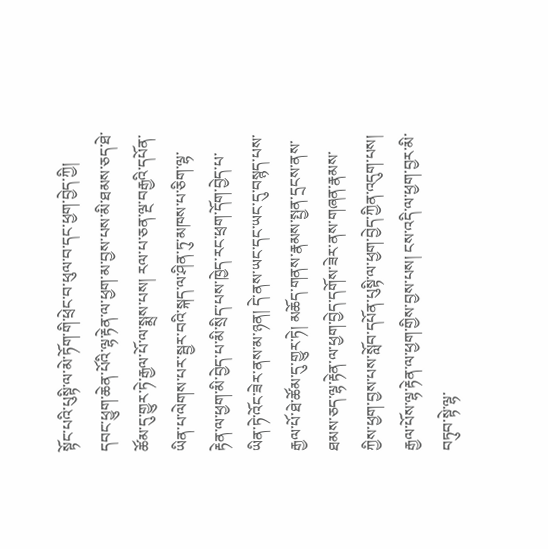སྟོང་པའི་པུསྟི་ལ་མེ་ཏོག་གི་ཕྲེང་བ་ཕུལ་བ་དང་ཕྱག་བྱེད་ཀྱི། དབང་ཕྱུག་ཆེན་པོའི་ལྷ་རྟེན་ལ་ཕྱག་མ་བྱས་པས་མི་ཐམས་ཅད་ཐེ་ཚོམ་དུ་གྱུར་ཏེ་རྒྱལ་པོ་ལ་སྨྲས་པས། རལ་པ་ཅན་ལྔ་བརྒྱའི་དཔོན་ཡིན་པ་ལེགས་པར་སྦྱར་བའི་སྐད་ལ་ཤིན་ཏུ་མཁས་པ་ཅིག་ལྷ་རྟེན་ལ་ཕྱག་མི་བྱེད་པ་མི་སྲིད་པས་ཁྱེད་རང་ཕྲག་དོག་བྱེད་པ་ཡིན་ཏེ་འོང་ཟེར་ནས་མ་ཉན། དེ་ནས་ཡང་དང་ཡང་དུ་བསྙད་པས་རྒྱལ་པོ་ཐེ་ཚོམ་དུ་གྱུར་ཏེ། མཆོད་གནས་རྣམས་སྤྱན་དྲངས་ནས་ཐམས་ཅད་ལྷ་རྟེན་ལ་ཕྱག་བྱེད་དགོས་ཟེར་ནས་གཞན་རྣམས་ཀྱིས་ཕྱག་བྱས་པས་སློབ་དཔོན་པུསྟི་ལ་ཕྱག་བྱེད་ཀྱིན་འདུག་པས། རྒྱལ་པོས་ལྷ་རྟེན་ལ་ཕྱག་གྱིས་བྱས་པས། ངས་འདི་ལ་ཕྱག་བྱར་མི་བཏུབ་སྟེ་ལྷ་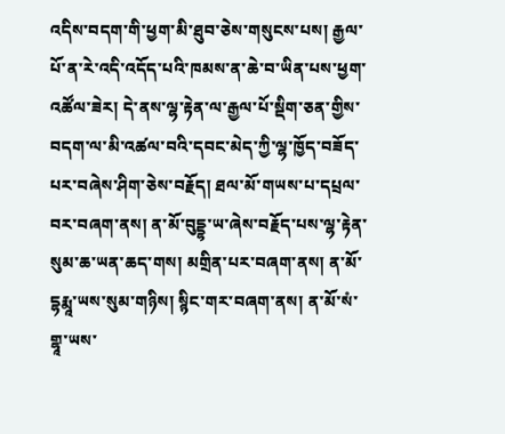འདིས་བདག་གི་ཕྱག་མི་ཐུབ་ཅེས་གསུངས་པས། རྒྱལ་པོ་ན་རེ་འདི་འདོད་པའི་ཁམས་ན་ཆེ་བ་ཡིན་པས་ཕྱག་འཚོལ་ཟེར། དེ་ནས་ལྷ་རྟེན་ལ་རྒྱལ་པོ་སྡིག་ཅན་གྱིས་བདག་ལ་མི་འཚལ་བའི་དབང་མེད་ཀྱི་ལྷ་ཁྱོད་བཟོད་པར་བཞེས་ཤིག་ཅེས་བརྗོད། ཐལ་མོ་གཡས་པ་དཔྲལ་བར་བཞག་ནས། ན་མོ་བུདྡྷ་ཡ་ཞེས་བརྗོད་པས་ལྷ་རྟེན་སུམ་ཆ་ཡན་ཆད་གས། མགྲིན་པར་བཞག་ནས། ན་མོ་དྷརྨཱ་ཡས་སུམ་གཉིས། སྙིང་གར་བཞག་ནས། ན་མོ་སཾ་གྷཱ་ཡས་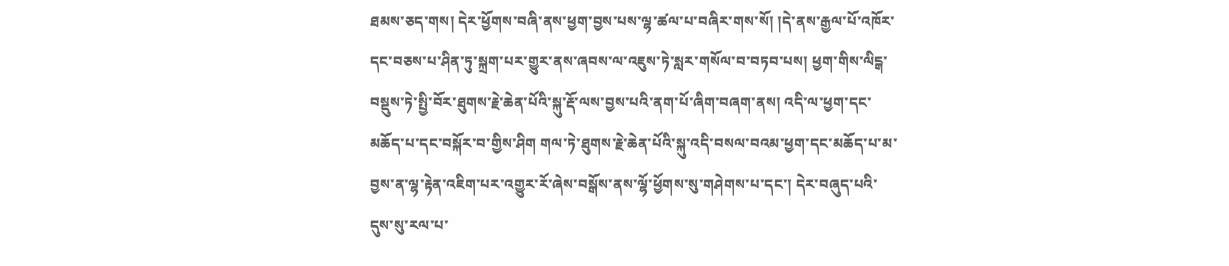ཐམས་ཅད་གས། དེར་ཕྱོགས་བཞི་ནས་ཕྱག་བྱས་པས་ལྷ་ཚལ་པ་བཞིར་གས་སོ། །དེ་ནས་རྒྱལ་པོ་འཁོར་དང་བཅས་པ་ཤིན་ཏུ་སྐྲག་པར་གྱུར་ནས་ཞབས་ལ་འཇུས་ཏེ་སླར་གསོལ་བ་བཏབ་པས། ཕྱག་གིས་ལིངྒ་བསྡུས་ཏེ་སྤྱི་བོར་ཐུགས་རྗེ་ཆེན་པོའི་སྐུ་རྡོ་ལས་བྱས་པའི་ནག་པོ་ཞིག་བཞག་ནས། འདི་ལ་ཕྱག་དང་མཆོད་པ་དང་བསྐོར་བ་གྱིས་ཤིག གལ་ཏེ་ཐུགས་རྗེ་ཆེན་པོའི་སྐུ་འདི་བསལ་བའམ་ཕྱག་དང་མཆོད་པ་མ་བྱས་ན་ལྷ་རྟེན་འཇིག་པར་འགྱུར་རོ་ཞེས་བསྒོས་ནས་ལྷོ་ཕྱོགས་སུ་གཤེགས་པ་དང་། དེར་བཞུད་པའི་དུས་སུ་རལ་པ་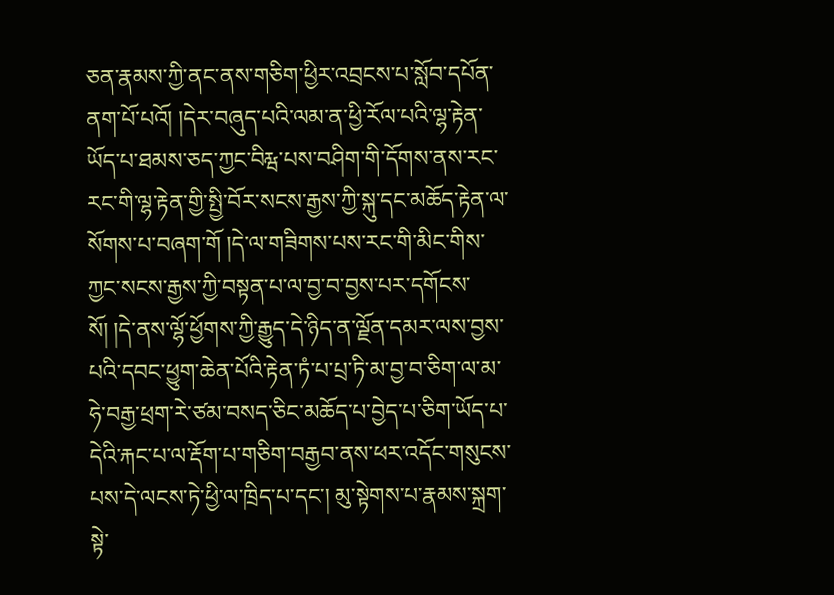ཅན་རྣམས་ཀྱི་ནང་ནས་གཅིག་ཕྱིར་འབྲངས་པ་སློབ་དཔོན་ནག་པོ་པའོ། །དེར་བཞུད་པའི་ལམ་ན་ཕྱི་རོལ་པའི་ལྷ་རྟེན་ཡོད་པ་ཐམས་ཅད་ཀྱང་བིརྺ་པས་བཤིག་གི་དོགས་ནས་རང་རང་གི་ལྷ་རྟེན་གྱི་སྤྱི་བོར་སངས་རྒྱས་ཀྱི་སྐུ་དང་མཆོད་རྟེན་ལ་སོགས་པ་བཞག་གོ །དེ་ལ་གཟིགས་པས་རང་གི་མིང་གིས་ཀྱང་སངས་རྒྱས་ཀྱི་བསྟན་པ་ལ་བྱ་བ་བྱས་པར་དགོངས་སོ། །དེ་ནས་ལྷོ་ཕྱོགས་ཀྱི་རྒྱུད་དེ་ཉིད་ན་ལྗོན་དམར་ལས་བྱས་པའི་དབང་ཕྱུག་ཆེན་པོའི་རྟེན་ཏཾ་པ་པྲ་ཏི་མ་བྱ་བ་ཅིག་ལ་མ་ཧེ་བརྒྱ་ཕྲག་རེ་ཙམ་བསད་ཅིང་མཆོད་པ་བྱེད་པ་ཅིག་ཡོད་པ་དེའི་རྐང་པ་ལ་རྡོག་པ་གཅིག་བརྒྱབ་ནས་ཕར་འདོང་གསུངས་པས་དེ་ལངས་ཏེ་ཕྱི་ལ་ཁྲིད་པ་དང་། མུ་སྟེགས་པ་རྣམས་སྐྲག་སྟེ་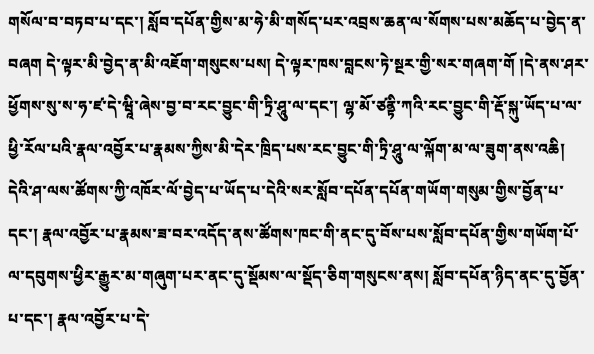གསོལ་བ་བཏབ་པ་དང་། སློབ་དཔོན་གྱིས་མ་ཧེ་མི་གསོད་པར་འབྲས་ཆན་ལ་སོགས་པས་མཆོད་པ་བྱེད་ན་བཞག དེ་ལྟར་མི་བྱེད་ན་མི་འཇོག་གསུངས་པས། དེ་ལྟར་ཁས་བླངས་ཏེ་སྔར་གྱི་སར་གཞག་གོ །དེ་ནས་ཤར་ཕྱོགས་སུ་ས་ཧ་ཛ་དེ་ཝཱི་ཞེས་བྱ་བ་རང་བྱུང་གི་ཏྲི་ཤཱུ་ལ་དང་། ལྷ་མོ་ཙནྟི་ཀའི་རང་བྱུང་གི་རྡོ་སྐུ་ཡོད་པ་ལ་ཕྱི་རོལ་པའི་རྣལ་འབྱོར་པ་རྣམས་ཀྱིས་མི་དེར་ཁྲིད་པས་རང་བྱུང་གི་ཏྲི་ཤཱུ་ལ་ལྐོག་མ་ལ་ཟུག་ནས་འཆི། དེའི་ཤ་ལས་ཚོགས་ཀྱི་འཁོར་ལོ་བྱེད་པ་ཡོད་པ་དེའི་སར་སློབ་དཔོན་དཔོན་གཡོག་གསུམ་གྱིས་བྱོན་པ་དང་། རྣལ་འབྱོར་པ་རྣམས་ཟ་བར་འདོད་ནས་ཚོགས་ཁང་གི་ནང་དུ་བོས་པས་སློབ་དཔོན་གྱིས་གཡོག་པོ་ལ་དབུགས་ཕྱིར་རྒྱུར་མ་གཞུག་པར་ནང་དུ་སྡོམས་ལ་སྡོད་ཅིག་གསུངས་ནས། སློབ་དཔོན་ཉིད་ནང་དུ་བྱོན་པ་དང་། རྣལ་འབྱོར་པ་དེ་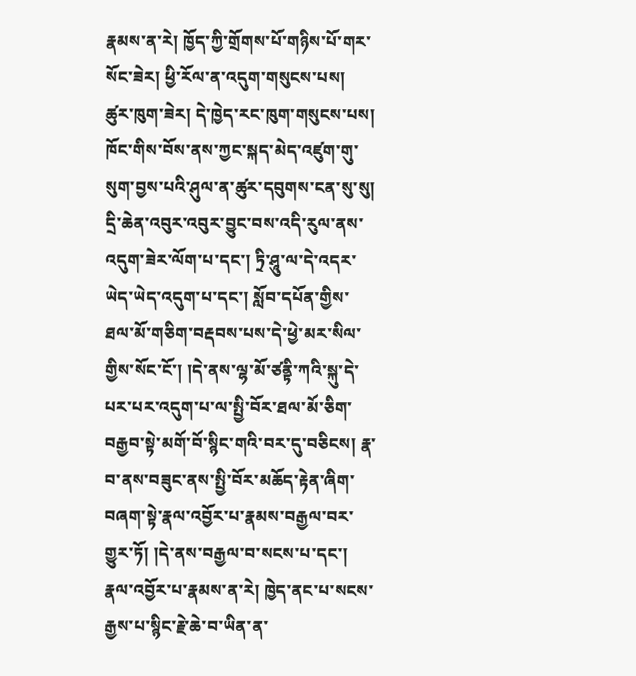རྣམས་ན་རེ། ཁྱོད་ཀྱི་གྲོགས་པོ་གཉིས་པོ་གར་སོང་ཟེར། ཕྱི་རོལ་ན་འདུག་གསུངས་པས། ཚུར་ཁུག་ཟེར། དེ་ཁྱེད་རང་ཁུག་གསུངས་པས། ཁོང་གིས་བོས་ནས་ཀྱང་སྐད་མེད་འཛུག་གུ་སུག་བྱས་པའི་ཤུལ་ན་ཚུར་དབུགས་ངན་སུ་སུ། དྲི་ཆེན་འབུར་འབུར་བྱུང་བས་འདི་རུལ་ནས་འདུག་ཟེར་ལོག་པ་དང་། ཏྲི་ཤཱུ་ལ་དེ་འདར་ཡེད་ཡེད་འདུག་པ་དང་། སློབ་དཔོན་གྱིས་ཐལ་མོ་གཅིག་བརྡབས་པས་དེ་ཕྱེ་མར་སིལ་གྱིས་སོང་ངོ་། །དེ་ནས་ལྷ་མོ་ཙནྟི་ཀའི་སྐུ་དེ་པར་པར་འདུག་པ་ལ་སྤྱི་བོར་ཐལ་མོ་ཅིག་བརྒྱབ་སྟེ་མགོ་བོ་སྙིང་གའི་བར་དུ་བཅིངས། རྣ་བ་ནས་བཟུང་ནས་སྤྱི་བོར་མཆོད་རྟེན་ཞིག་བཞག་སྟེ་རྣལ་འབྱོར་པ་རྣམས་བརྒྱལ་བར་གྱུར་ཏོ། །དེ་ནས་བརྒྱལ་བ་སངས་པ་དང་། རྣལ་འབྱོར་པ་རྣམས་ན་རེ། ཁྱེད་ནང་པ་སངས་རྒྱས་པ་སྙིང་རྗེ་ཆེ་བ་ཡིན་ན་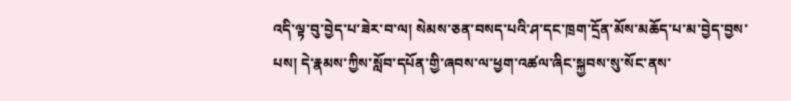འདི་ལྟ་བུ་བྱེད་པ་ཟེར་བ་ལ། སེམས་ཅན་བསད་པའི་ཤ་དང་ཁྲག་དྲོན་མོས་མཆོད་པ་མ་བྱེད་བྱས་པས། དེ་རྣམས་ཀྱིས་སློབ་དཔོན་གྱི་ཞབས་ལ་ཕྱག་འཚལ་ཞིང་སྐྱབས་སུ་སོང་ནས་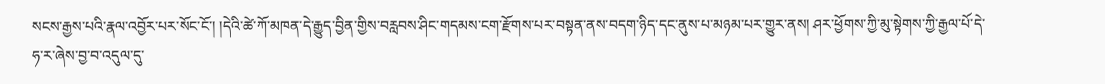སངས་རྒྱས་པའི་རྣལ་འབྱོར་པར་སོང་ངོ་། །དེའི་ཚེ་ཀོ་མཁན་དེ་རྒྱུད་བྱིན་གྱིས་བརླབས་ཤིང་གདམས་ངག་རྫོགས་པར་བསྟན་ནས་བདག་ཉིད་དང་ནུས་པ་མཉམ་པར་གྱུར་ནས། ཤར་ཕྱོགས་ཀྱི་མུ་སྟེགས་ཀྱི་རྒྱལ་པོ་དེ་ཧ་ར་ཞེས་བྱ་བ་འདུལ་དུ་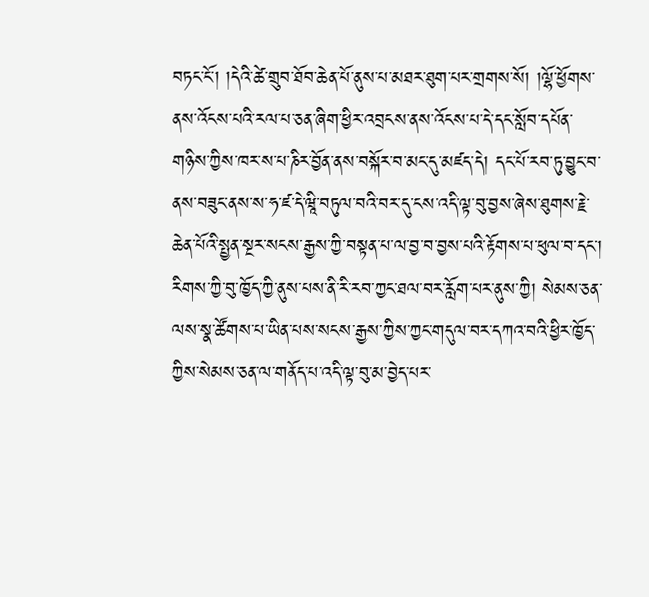བཏང་ངོ་། །དེའི་ཚེ་གྲུབ་ཐོབ་ཆེན་པོ་ནུས་པ་མཐར་ཐུག་པར་གྲགས་སོ། །ལྷོ་ཕྱོགས་ནས་འོངས་པའི་རལ་པ་ཅན་ཞིག་ཕྱིར་འབྲངས་ནས་འོངས་པ་དེ་དང་སློབ་དཔོན་གཉིས་ཀྱིས་ཁར་ས་པ་ཎིར་བྱོན་ནས་བསྐོར་བ་མང་དུ་མཛད་དེ། དང་པོ་རབ་ཏུ་བྱུང་བ་ནས་བཟུང་ནས་ས་ཧ་ཛ་དེ་ཝཱི་བཏུལ་བའི་བར་དུ་ངས་འདི་ལྟ་བུ་བྱས་ཞེས་ཐུགས་རྗེ་ཆེན་པོའི་སྤྱན་སྔར་སངས་རྒྱས་ཀྱི་བསྟན་པ་ལ་བྱ་བ་བྱས་པའི་རྟོགས་པ་ཕུལ་བ་དང་། རིགས་ཀྱི་བུ་ཁྱོད་ཀྱི་ནུས་པས་ནི་རི་རབ་ཀྱང་ཐལ་བར་རློག་པར་ནུས་ཀྱི། སེམས་ཅན་ལས་སྣ་ཚོགས་པ་ཡིན་པས་སངས་རྒྱས་ཀྱིས་ཀྱང་གདུལ་བར་དཀའ་བའི་ཕྱིར་ཁྱོད་ཀྱིས་སེམས་ཅན་ལ་གནོད་པ་འདི་ལྟ་བུ་མ་བྱེད་པར་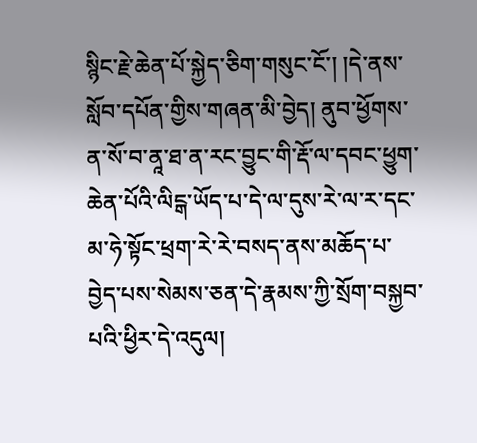སྙིང་རྗེ་ཆེན་པོ་སྐྱེད་ཅིག་གསུང་ངོ་། །དེ་ནས་སློབ་དཔོན་གྱིས་གཞན་མི་བྱེད། ནུབ་ཕྱོགས་ན་སོ་བ་ནཱ་ཐ་ན་རང་བྱུང་གི་རྡོ་ལ་དབང་ཕྱུག་ཆེན་པོའི་ལིངྒ་ཡོད་པ་དེ་ལ་དུས་རེ་ལ་ར་དང་མ་ཧེ་སྟོང་ཕྲག་རེ་རེ་བསད་ནས་མཆོད་པ་བྱེད་པས་སེམས་ཅན་དེ་རྣམས་ཀྱི་སྲོག་བསྐྱབ་པའི་ཕྱིར་དེ་འདུལ།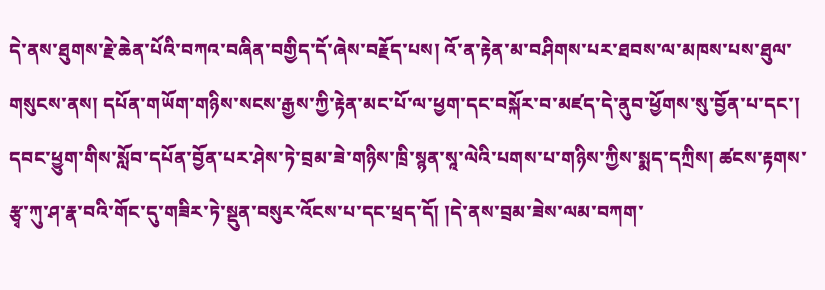དེ་ནས་ཐུགས་རྗེ་ཆེན་པོའི་བཀའ་བཞིན་བགྱིད་དོ་ཞེས་བརྗོད་པས། འོ་ན་རྟེན་མ་བཤིགས་པར་ཐབས་ལ་མཁས་པས་ཐུལ་གསུངས་ནས། དཔོན་གཡོག་གཉིས་སངས་རྒྱས་ཀྱི་རྟེན་མང་པོ་ལ་ཕྱག་དང་བསྐོར་བ་མཛད་དེ་ནུབ་ཕྱོགས་སུ་བྱོན་པ་དང་། དབང་ཕྱུག་གིས་སློབ་དཔོན་བྱོན་པར་ཤེས་ཏེ་བྲམ་ཟེ་གཉིས་ཁྲི་སྙན་སཱ་ལེའི་པགས་པ་གཉིས་ཀྱིས་སྨད་དཀྲིས། ཚངས་རྟགས་རྩྭ་ཀུ་ཤ་རྣ་བའི་གོང་དུ་གཟིར་ཏེ་སྡུན་བསུར་འོངས་པ་དང་ཕྲད་དོ། །དེ་ནས་བྲམ་ཟེས་ལམ་བཀག་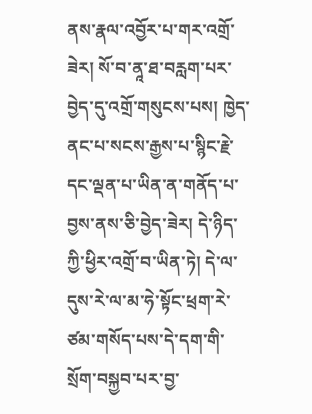ནས་རྣལ་འབྱོར་པ་གར་འགྲོ་ཟེར། སོ་བ་ནཱ་ཐ་བརླག་པར་བྱེད་དུ་འགྲོ་གསུངས་པས། ཁྱེད་ནང་པ་སངས་རྒྱས་པ་སྙིང་རྗེ་དང་ལྡན་པ་ཡིན་ན་གནོད་པ་བྱས་ནས་ཅི་བྱེད་ཟེར། དེ་ཉིད་ཀྱི་ཕྱིར་འགྲོ་བ་ཡིན་ཏེ། དེ་ལ་དུས་རེ་ལ་མ་ཧེ་སྟོང་ཕྲག་རེ་ཙམ་གསོད་པས་དེ་དག་གི་སྲོག་བསྐྱབ་པར་བྱ་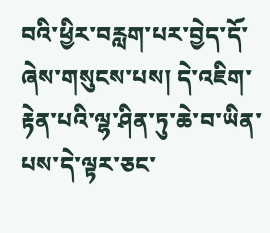བའི་ཕྱིར་བརླག་པར་བྱེད་དོ་ཞེས་གསུངས་པས། དེ་འཇིག་རྟེན་པའི་ལྷ་ཤིན་ཏུ་ཆེ་བ་ཡིན་པས་དེ་ལྟར་ཅང་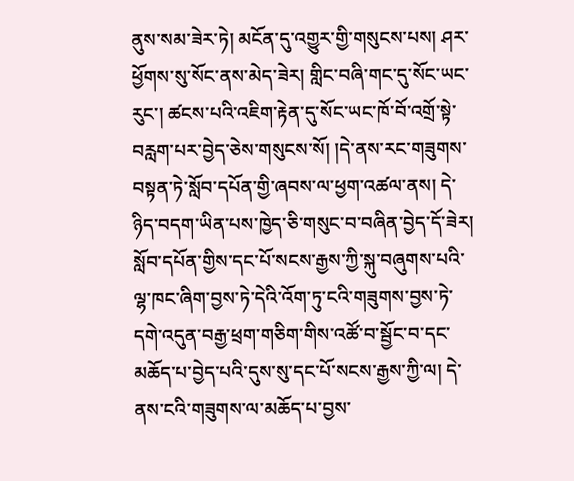ནུས་སམ་ཟེར་ཏེ། མངོན་དུ་འགྱུར་གྱི་གསུངས་པས། ཤར་ཕྱོགས་སུ་སོང་ནས་མེད་ཟེར། གླིང་བཞི་གང་དུ་སོང་ཡང་རུང་། ཚངས་པའི་འཇིག་རྟེན་དུ་སོང་ཡང་ཁོ་བོ་འགྲོ་སྟེ་བརླག་པར་བྱེད་ཅེས་གསུངས་སོ། །དེ་ནས་རང་གཟུགས་བསྟན་ཏེ་སློབ་དཔོན་གྱི་ཞབས་ལ་ཕྱག་འཚལ་ནས། དེ་ཉིད་བདག་ཡིན་པས་ཁྱེད་ཅི་གསུང་བ་བཞིན་བྱེད་དོ་ཟེར། སློབ་དཔོན་གྱིས་དང་པོ་སངས་རྒྱས་ཀྱི་སྐུ་བཞུགས་པའི་ལྷ་ཁང་ཞིག་བྱས་ཏེ་དེའི་འོག་ཏུ་ངའི་གཟུགས་བྱས་ཏེ་དགེ་འདུན་བརྒྱ་ཕྲག་གཅིག་གིས་འཚོ་བ་སྦྱོང་བ་དང་མཆོད་པ་བྱེད་པའི་དུས་སུ་དང་པོ་སངས་རྒྱས་ཀྱི་ལ། དེ་ནས་ངའི་གཟུགས་ལ་མཆོད་པ་བྱས་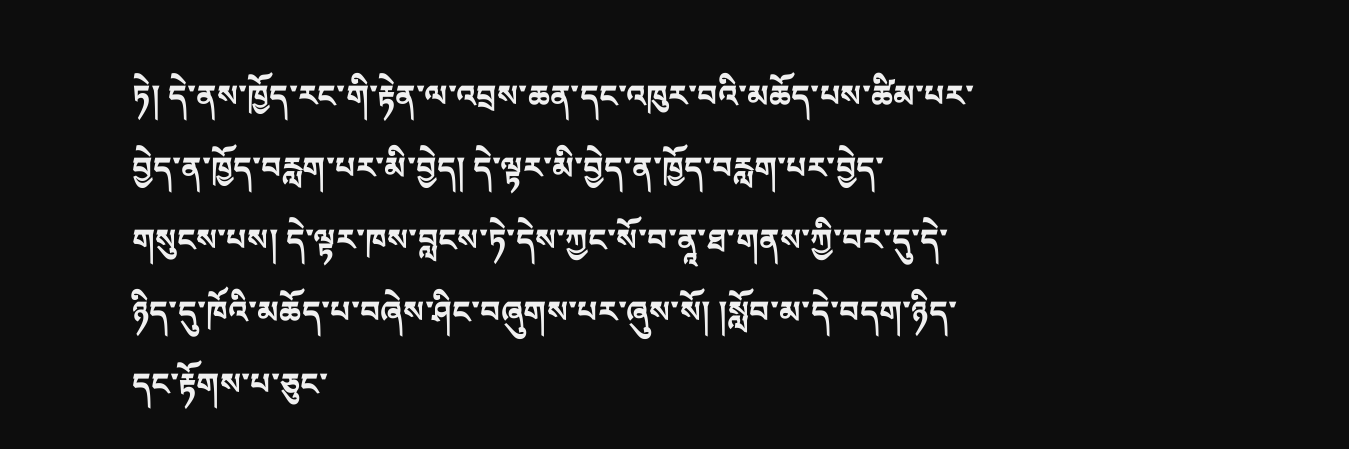ཏེ། དེ་ནས་ཁྱོད་རང་གི་རྟེན་ལ་འབྲས་ཆན་དང་འཁུར་བའི་མཆོད་པས་ཚིམ་པར་བྱེད་ན་ཁྱོད་བརླག་པར་མི་བྱེད། དེ་ལྟར་མི་བྱེད་ན་ཁྱོད་བརླག་པར་བྱེད་གསུངས་པས། དེ་ལྟར་ཁས་བླངས་ཏེ་དེས་ཀྱང་སོ་བ་ནཱ་ཐ་གནས་ཀྱི་བར་དུ་དེ་ཉིད་དུ་ཁོའི་མཆོད་པ་བཞེས་ཤིང་བཞུགས་པར་ཞུས་སོ། །སློབ་མ་དེ་བདག་ཉིད་དང་རྟོགས་པ་ཅུང་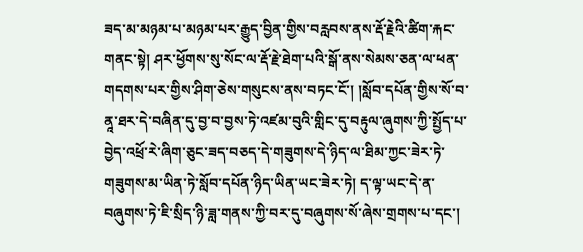ཟད་མ་མཉམ་པ་མཉམ་པར་རྒྱུད་བྱིན་གྱིས་བརླབས་ནས་རྡོ་རྗེའི་ཚིག་རྐང་གནང་སྟེ། ཤར་ཕྱོགས་སུ་སོང་ལ་རྡོ་རྗེ་ཐེག་པའི་སྒོ་ནས་སེམས་ཅན་ལ་ཕན་གདགས་པར་གྱིས་ཤིག་ཅེས་གསུངས་ནས་བཏང་ངོ་། །སློབ་དཔོན་གྱིས་སོ་བ་ནཱ་ཐར་དེ་བཞིན་དུ་བྱ་བ་བྱས་ཏེ་འཛམ་བུའི་གླིང་དུ་བརྟུལ་ཞུགས་ཀྱི་སྤྱོད་པ་བྱེད་འཕྲོ་རེ་ཞིག་ཅུང་ཟད་བཅད་དེ་གཟུགས་དེ་ཉིད་ལ་ཐིམ་ཀྱང་ཟེར་ཏེ་གཟུགས་མ་ཡིན་ཏེ་སློབ་དཔོན་ཉིད་ཡིན་ཡང་ཟེར་ཏེ། ད་ལྟ་ཡང་དེ་ན་བཞུགས་ཏེ་ཇི་སྲིད་ཉི་ཟླ་གནས་ཀྱི་བར་དུ་བཞུགས་སོ་ཞེས་གྲགས་པ་དང་།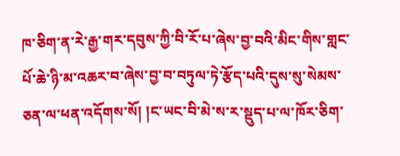ཁ་ཅིག་ན་རེ་རྒྱ་གར་དབུས་ཀྱི་བི་རོ་པ་ཞེས་བྱ་བའི་མིང་གིས་གླང་པོ་ཆེ་ཉི་མ་འཆར་བ་ཞེས་བྱ་བ་བཏུལ་ཏེ་རྩོད་པའི་དུས་སུ་སེམས་ཅན་ལ་ཕན་འདོགས་སོ། །ང་ཡང་བི་མེ་ས་ར་སྡུད་པ་ལ་ཁོར་ཅིག་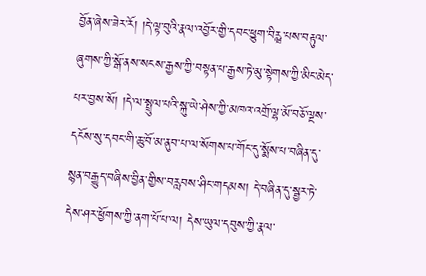བྱོན་ཞེས་ཟེར་རོ། །དེ་ལྟ་བུའི་རྣལ་འབྱོར་གྱི་དབང་ཕྱུག་བིརྺ་པས་བརྟུལ་ཞུགས་ཀྱི་སྒོ་ནས་སངས་རྒྱས་ཀྱི་བསྟན་པ་རྒྱས་ཏེ་མུ་སྟེགས་ཀྱི་མིང་མེད་པར་བྱས་སོ། །དེ་ལ་སྤྲུལ་པའི་སྐུ་ཡེ་ཤེས་ཀྱི་མཁའ་འགྲོ་ལྷ་མོ་བཅོ་ལྔས་དངོས་སུ་དབང་གི་ཆུ་བོ་མ་ནུབ་པ་ལ་སོགས་པ་གོང་དུ་སྨོས་པ་བཞིན་དུ་སྙན་བརྒྱུད་བཞིས་བྱིན་གྱིས་བརླབས་ཤིང་གདམས། དེ་བཞིན་དུ་སྦྱར་ཏེ་དེས་ཤར་ཕྱོགས་ཀྱི་ནག་པོ་པ་ལ། དེས་ཡུལ་དབུས་ཀྱི་རྣལ་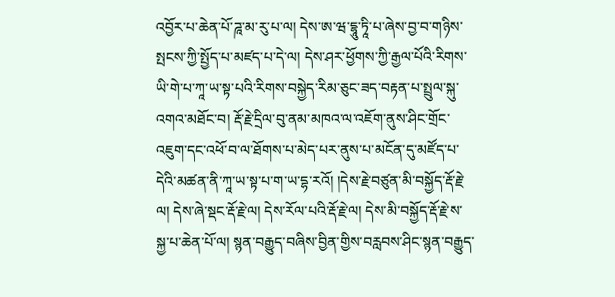འབྱོར་པ་ཆེན་པོ་ཌཱ་མ་རུ་པ་ལ། དེས་ཨ་ཝ་དྷཱུ་ཏཱི་པ་ཞེས་བྱ་བ་གཉིས་སྤངས་ཀྱི་སྤྱོད་པ་མཛད་པ་དེ་ལ། དེས་ཤར་ཕྱོགས་ཀྱི་རྒྱལ་པོའི་རིགས་ཡི་གེ་པ་ཀཱ་ཡ་སྟ་པའི་རིགས་བསྐྱེད་རིམ་ཅུང་ཟད་བརྟན་པ་སྤྲུལ་སྐུ་འགའ་མཐོང་བ། རྡོ་རྗེ་དྲིལ་བུ་ནམ་མཁའ་ལ་འཇོག་ནུས་ཤིང་གྲོང་འཇུག་དང་འཕོ་བ་ལ་ཐོགས་པ་མེད་པར་ནུས་པ་མངོན་དུ་མཛོད་པ་དེའི་མཚན་ནི་ཀཱ་ཡ་སྟ་པ་ག་ཡ་དྷ་རའོ། །དེས་རྗེ་བཙུན་མི་བསྐྱོད་རྡོ་རྗེ་ལ། དེས་ཞེ་སྡང་རྡོ་རྗེ་ལ། དེས་རོལ་པའི་རྡོ་རྗེ་ལ། དེས་མི་བསྐྱོད་རྡོ་རྗེ་ས་སྐྱ་པ་ཆེན་པོ་ལ། སྙན་བརྒྱུད་བཞིས་བྱིན་གྱིས་བརླབས་ཤིང་སྙན་བརྒྱུད་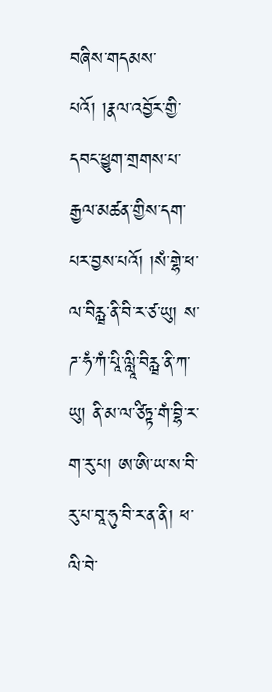བཞིས་གདམས་པའོ། །རྣལ་འབྱོར་གྱི་དབང་ཕྱུག་གྲགས་པ་རྒྱལ་མཚན་གྱིས་དག་པར་བྱས་པའོ། །སཾ་གྷེ་ཕ་ལ་བིརྺ་ནི་བི་ར་ཙ་ཡུ། ས་ཌ་ཧཾ་ཀཾ་པཱི་ལླཱི་བིརྺ་ནི་ཀ་ཡུ། ནི་མ་ལ་ཙིཏྟ་གཾ་བྷི་ར་ག་རུ་པ། ཨ་ཨི་ཡ་ས་བི་རུ་པ་བཱ་ཧུ་བི་ར་ན་ནི། ཕ་ལི་བེ་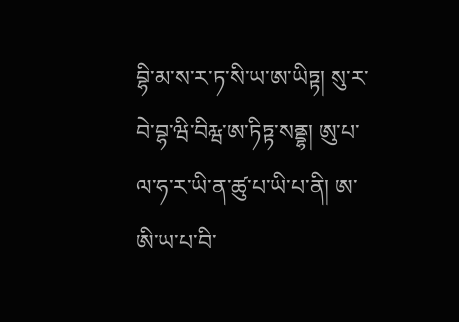བྷི་མ་ས་ར་ཏ་སི་ཡ་ཨ་ཡིཏྟ། སུ་ར་བེ་བྷ་ཝི་བིརྺ་ཨ་ཏིཏྟ་སནྡྷ། ཨུ་པ་ལ་ཧ་ར་ཡི་ན་ཚུ་པ་ཡི་པ་ནི། ཨ་ཨི་ཡ་པ་བི་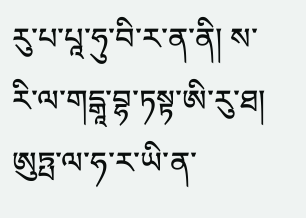རུ་པ་པཱ་ཧུ་བི་ར་ན་ནི། ས་རི་ལ་གདྒཱ་བྷ་ཏསྟ་ཨི་རུ་ཐ། ཨུཏྤ་ལ་ཧ་ར་ཡི་ན་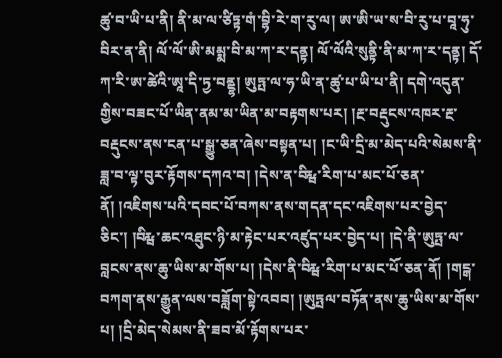ཚུ་བ་ཡི་པ་ནི། ནི་མ་ལ་ཙིཏྟ་གཾ་བྷི་རེ་ག་རུ་ལ། ཨ་ཨི་ཡ་ས་བི་རུ་པ་བཱ་ཧུ་བིར་ན་ནི། ལོ་ལོ་ཨི་མམྨ་བི་མ་ཀ་ར་དནྟ། ལོ་ལོའི་སུནྟི་ནི་མ་ཀ་ར་དནྟ། དོ་ཀ་རི་ཨ་ཚེའི་ཨཱ་དི་ཏྱ་བནྡྷ། ཨུཏྤ་ལ་ཧ་ཡི་ན་ཚུ་པ་ཡི་པ་ནི། དགེ་འདུན་གྱིས་བཟང་པོ་ཡིན་ནམ་མ་ཡིན་མ་བརྟགས་པར། །རྔ་བརྡུངས་འཁར་རྔ་བརྡུངས་ནས་ངན་པ་སྒྱུ་ཅན་ཞེས་བསྟན་པ། །ང་ཡི་དྲི་མ་མེད་པའི་སེམས་ནི་ཟླ་བ་ལྟ་བུར་རྟོགས་དཀའ་བ། །དེས་ན་བིརྺ་རིག་པ་མང་པོ་ཅན་ནོ། །འཇིགས་པའི་དབང་པོ་བཀས་ནས་གདན་དང་འཇིགས་པར་བྱེད་ཅིང་། །བིརྺ་ཆང་འཐུང་ཉི་མ་རྟེང་པར་འཛུད་པར་བྱེད་པ། །དེ་ནི་ཨུཏྤ་ལ་བླངས་ནས་ཆུ་ཡིས་མ་གོས་པ། །དེས་ནི་བིརྺ་རིག་པ་མང་པོ་ཅན་ནོ། །གངྒ་བཀག་ནས་རྒྱུན་ལས་བཟློག་སྟེ་འབབ། །ཨུཏྤལ་བཏོན་ནས་ཆུ་ཡིས་མ་གོས་པ། །དྲི་མེད་སེམས་ནི་ཟབ་མོ་རྟོགས་པར་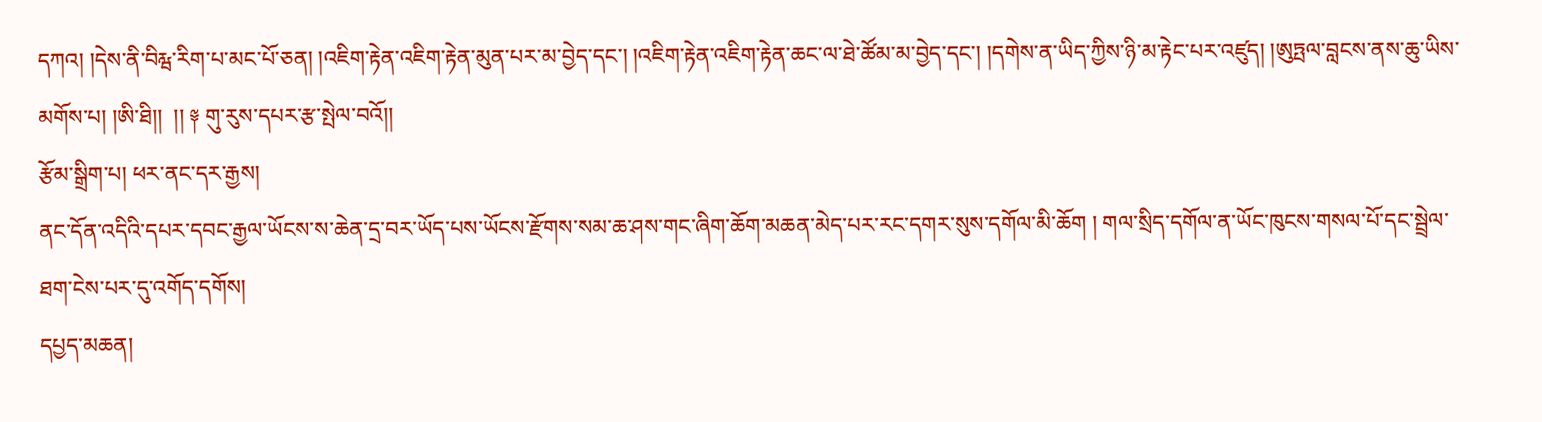དཀའ། །དེས་ནི་བིརྺ་རིག་པ་མང་པོ་ཅན། །འཇིག་རྟེན་འཇིག་རྟེན་མུན་པར་མ་བྱེད་དང་། །འཇིག་རྟེན་འཇིག་རྟེན་ཆང་ལ་ཐེ་ཚོམ་མ་བྱེད་དང་། །དགེས་ན་ཡིད་ཀྱིས་ཉི་མ་རྟེང་པར་འཛུད། །ཨུཏྤལ་བླངས་ནས་ཆུ་ཡིས་མགོས་པ། །ཨི་ཐི།།  །། ༈ གུ་རུས་དཔར་རྩ་སྤེལ་བའོ།།
རྩོམ་སྒྲིག་པ། ཕར་ནང་དར་རྒྱས།
ནང་དོན་འདིའི་དཔར་དབང་རྒྱལ་ཡོངས་ས་ཆེན་དྲ་བར་ཡོད་པས་ཡོངས་རྫོགས་སམ་ཆ་ཤས་གང་ཞིག་ཆོག་མཆན་མེད་པར་རང་དགར་སུས་དགོལ་མི་ཆོག ། གལ་སྲིད་དགོལ་ན་ཡོང་ཁུངས་གསལ་པོ་དང་སྦྲེལ་ཐག་ངེས་པར་དུ་འགོད་དགོས།
དཔྱད་མཆན།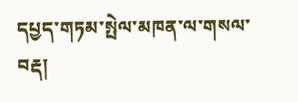དཔྱད་གཏམ་སྤེལ་མཁན་ལ་གསལ་བརྡ།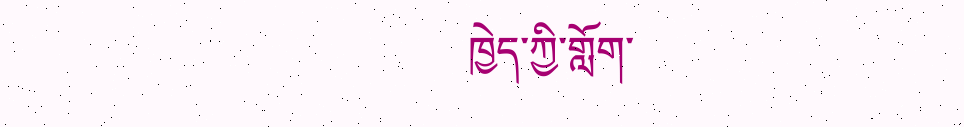ཁྱེད་ཀྱི་གློག་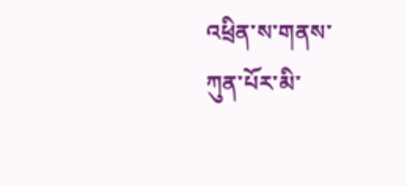འཕྲིན་ས་གནས་ཀུན་པོར་མི་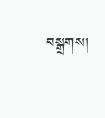བསྒྲགས།